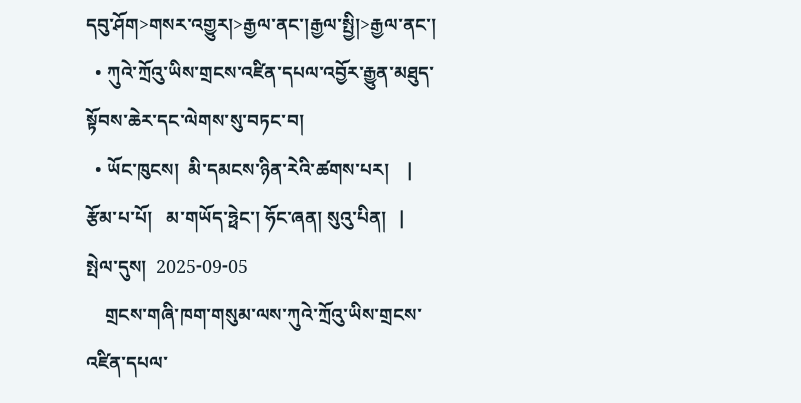དབུ་ཤོག>གསར་འགྱུར།>རྒྱལ་ནང་།རྒྱལ་སྤྱི།>རྒྱལ་ནང་།
  • ཀུའེ་ཀྲོའུ་ཡིས་གྲངས་འཛིན་དཔལ་འབྱོར་རྒྱུན་མཐུད་སྟོབས་ཆེར་དང་ལེགས་སུ་བཏང་བ།
  • ཡོང་ཁུངས།  མི་དམངས་ཉིན་རེའི་ཚགས་པར།    |     རྩོམ་པ་པོ།   མ་གཡོད་ཧྥེང་། ཧོང་ཞན། སུའུ་པིན།   |     སྤེལ་དུས།  2025-09-05
    གྲངས་གཞི་ཁག་གསུམ་ལས་ཀུའེ་ཀྲོའུ་ཡིས་གྲངས་འཛིན་དཔལ་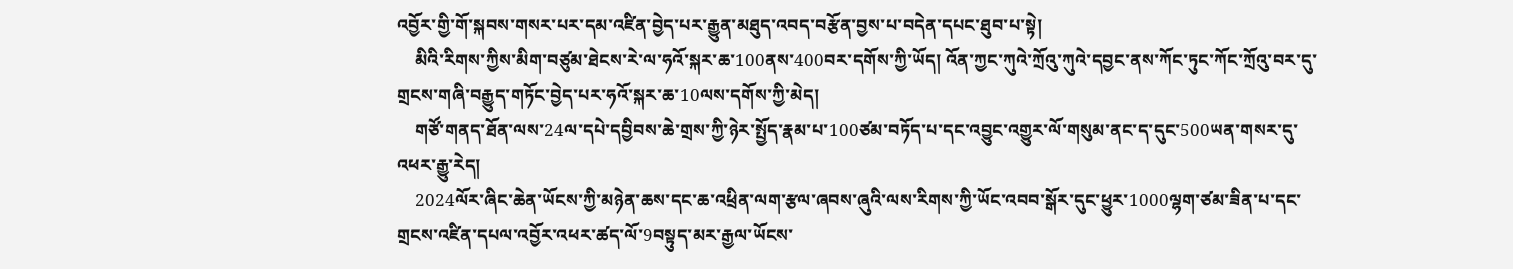འབྱོར་གྱི་གོ་སྐབས་གསར་པར་དམ་འཛིན་བྱེད་པར་རྒྱུན་མཐུད་འབད་བརྩོན་བྱས་པ་བདེན་དཔང་ཐུབ་པ་སྟེ།
    མིའི་རིགས་ཀྱིས་མིག་བཙུམ་ཐེངས་རེ་ལ་ཧའོ་སྐར་ཆ་100ནས་400བར་དགོས་ཀྱི་ཡོད། འོན་ཀྱང་ཀུའེ་ཀྲོའུ་ཀུའེ་དབྱང་ནས་ཀོང་ཏུང་ཀོང་ཀྲོའུ་བར་དུ་གྲངས་གཞི་བརྒྱུད་གཏོང་བྱེད་པར་ཧའོ་སྐར་ཆ་10ལས་དགོས་ཀྱི་མེད།
    གཙོ་གནད་ཐོན་ལས་24ལ་དཔེ་དབྱིབས་ཆེ་གྲས་ཀྱི་ཉེར་སྤྱོད་རྣམ་པ་100ཙམ་བཏོད་པ་དང་འབྱུང་འགྱུར་ལོ་གསུམ་ནང་ད་དུང་500ཡན་གསར་དུ་འཕར་རྒྱུ་རེད།
    2024ལོར་ཞིང་ཆེན་ཡོངས་ཀྱི་མཉེན་ཆས་དང་ཆ་འཕྲིན་ལག་རྩལ་ཞབས་ཞུའི་ལས་རིགས་ཀྱི་ཡོང་འབབ་སྒོར་དུང་ཕྱུར་1000ལྷག་ཙམ་ཟིན་པ་དང་གྲངས་འཛིན་དཔལ་འབྱོར་འཕར་ཚད་ལོ་9བསྟུད་མར་རྒྱལ་ཡོངས་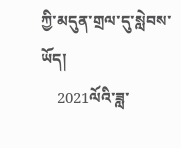ཀྱི་མདུན་གྲལ་དུ་སླེབས་ཡོད།
    2021ལོའི་ཟླ་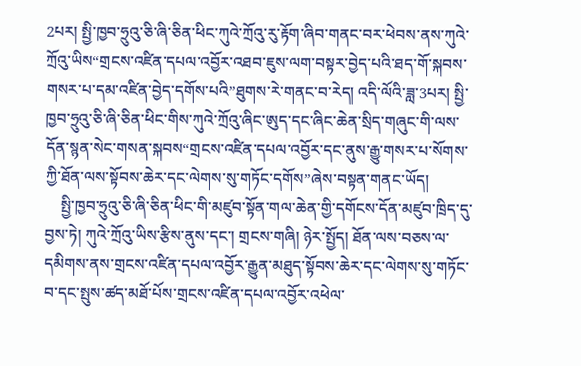2པར། སྤྱི་ཁྱབ་ཧྲུའུ་ཅི་ཞི་ཅིན་ཕིང་ཀུའེ་ཀྲོའུ་རུ་རྟོག་ཞིབ་གནང་བར་ཕེབས་ནས་ཀུའེ་ཀྲོའུ་ཡིས“གྲངས་འཛིན་དཔལ་འབྱོར་འཐབ་ཇུས་ལག་བསྟར་བྱེད་པའི་ཐད་གོ་སྐབས་གསར་པ་དམ་འཛིན་བྱེད་དགོས་པའི”ཐུགས་རེ་གནང་བ་རེད། འདི་ལོའི་ཟླ་3པར། སྤྱི་ཁྱབ་ཧྲུའུ་ཅི་ཞི་ཅིན་ཕིང་གིས་ཀུའེ་ཀྲོའུ་ཞིང་ཨུད་དང་ཞིང་ཆེན་སྲིད་གཞུང་གི་ལས་དོན་སྙན་སེང་གསན་སྐབས“གྲངས་འཛིན་དཔལ་འབྱོར་དང་ནུས་རྒྱུ་གསར་པ་སོགས་ཀྱི་ཐོན་ལས་སྟོབས་ཆེར་དང་ལེགས་སུ་གཏོང་དགོས”ཞེས་བསྟན་གནང་ཡོད།
    སྤྱི་ཁྱབ་ཧྲུའུ་ཅི་ཞི་ཅིན་ཕིང་གི་མཛུབ་སྟོན་གལ་ཆེན་གྱི་དགོངས་དོན་མཛུབ་ཁྲིད་དུ་བྱས་ཏེ། ཀུའེ་ཀྲོའུ་ཡིས་རྩིས་ནུས་དང་། གྲངས་གཞི། ཉེར་སྤྱོད། ཐོན་ལས་བཅས་ལ་དམིགས་ནས་གྲངས་འཛིན་དཔལ་འབྱོར་རྒྱུན་མཐུད་སྟོབས་ཆེར་དང་ལེགས་སུ་གཏོང་བ་དང་སྤུས་ཚད་མཐོ་པོས་གྲངས་འཛིན་དཔལ་འབྱོར་འཕེལ་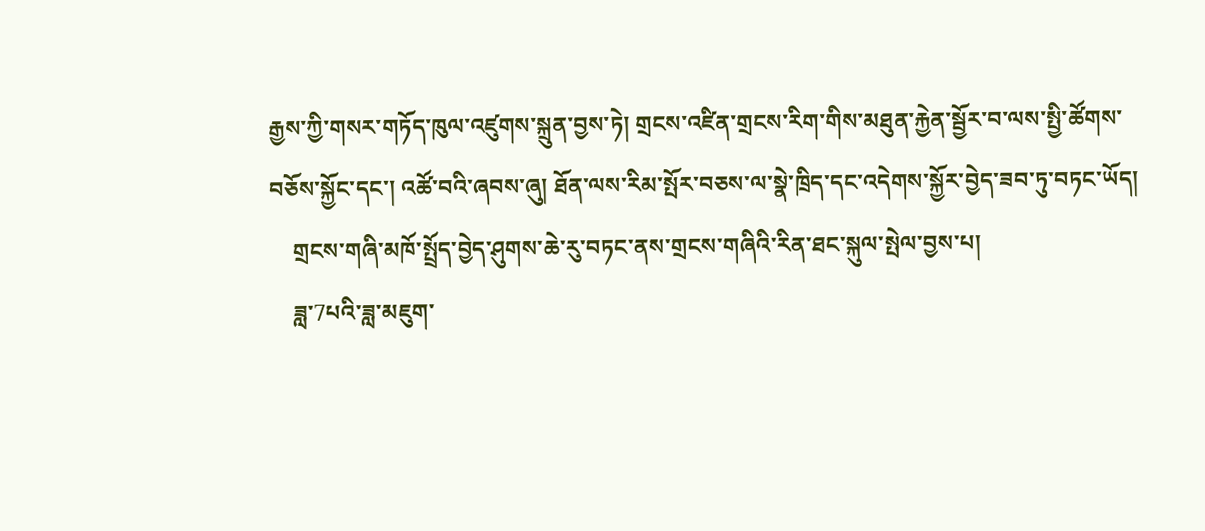རྒྱས་ཀྱི་གསར་གཏོད་ཁུལ་འཛུགས་སྐྲུན་བྱས་ཏེ། གྲངས་འཛིན་གྲངས་རིག་གིས་མཐུན་རྐྱེན་སྦྱོར་བ་ལས་སྤྱི་ཚོགས་བཅོས་སྐྱོང་དང་། འཚོ་བའི་ཞབས་ཞུ། ཐོན་ལས་རིམ་སྤོར་བཅས་ལ་སྣེ་ཁྲིད་དང་འདེགས་སྐྱོར་བྱེད་ཟབ་ཏུ་བཏང་ཡོད།
    གྲངས་གཞི་མཁོ་སྤྲོད་བྱེད་ཤུགས་ཆེ་རུ་བཏང་ནས་གྲངས་གཞིའི་རིན་ཐང་སྐུལ་སྤེལ་བྱས་པ།
    ཟླ་7པའི་ཟླ་མཇུག་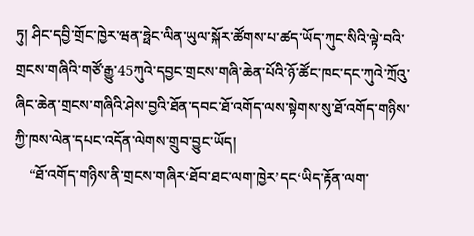ཏུ། ཤིང་དབྱི་གྲོང་ཁྱེར་ཝན་ཧྥེང་ལིན་ཡུལ་སྐོར་ཚོགས་པ་ཚད་ཡོད་ཀུང་སིའི་ལྟེ་བའི་གྲངས་གཞིའི་གཙོ་རྒྱུ་45ཀུའེ་དབྱང་གྲངས་གཞི་ཆེན་པོའི་ཉོ་ཚོང་ཁང་དང་ཀུའེ་ཀྲོའུ་ཞིང་ཆེན་གྲངས་གཞིའི་ཤེས་བྱའི་ཐོན་དབང་ཐོ་འགོད་ལས་སྟེགས་སུ་ཐོ་འགོད་གཉིས་ཀྱི་ཁས་ལེན་དཔང་འདོན་ལེགས་གྲུབ་བྱུང་ཡོད།
    “ཐོ་འགོད་གཉིས་ནི་གྲངས་གཞིར‘ཐོབ་ཐང་ལག་ཁྱེར’དང‘ཡིད་རྟོན་ལག་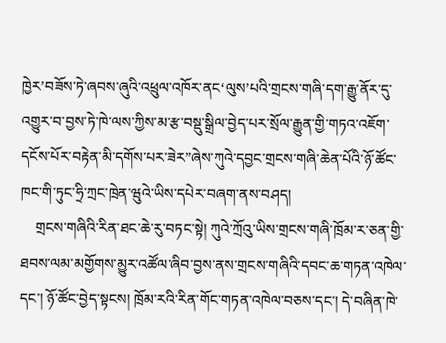ཁྱེར’བཟོས་ཏེ་ཞབས་ཞུའི་འཕྲུལ་འཁོར་ནང‘ལུས’པའི་གྲངས་གཞི་དག་རྒྱུ་ནོར་དུ་འགྱུར་བ་བྱས་ཏེ་ཁེ་ལས་ཀྱིས་མ་རྩ་བསྡུ་སྒྲིལ་བྱེད་པར་སྲོལ་རྒྱུན་གྱི་གཏའ་འཇོག་དངོས་པོར་བརྟེན་མི་དགོས་པར་ཟེར”ཞེས་ཀུའེ་དབྱང་གྲངས་གཞི་ཆེན་པོའི་ཉོ་ཚོང་ཁང་གི་ཏུང་ཧྲི་ཀྲང་ཁྲེན་ཝུའེ་ཡིས་དཔེར་བཞག་ནས་བཤད།
    གྲངས་གཞིའི་རིན་ཐང་ཆེ་རུ་བཏང་སྟེ། ཀུའེ་ཀྲོའུ་ཡིས་གྲངས་གཞི་ཁྲོམ་ར་ཅན་གྱི་ཐབས་ལམ་མགྱོགས་མྱུར་འཚོལ་ཞིབ་བྱས་ནས་གྲངས་གཞིའི་དབང་ཆ་གཏན་འཁེལ་དང་། ཉོ་ཚོང་བྱེད་སྟངས། ཁྲོམ་རའི་རིན་གོང་གཏན་འཁེལ་བཅས་དང་། དེ་བཞིན་ཁེ་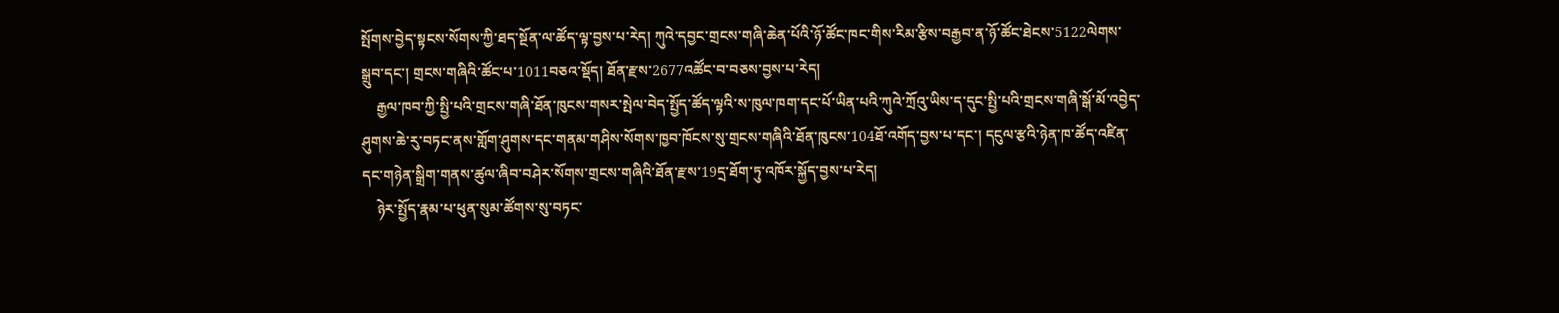སྤོགས་བྱེད་སྟངས་སོགས་ཀྱི་ཐད་སྔོན་ལ་ཚོད་ལྟ་བྱས་པ་རེད། ཀུའེ་དབྱང་གྲངས་གཞི་ཆེན་པོའི་ཉོ་ཚོང་ཁང་གིས་རིམ་རྩིས་བརྒྱབ་ན་ཉོ་ཚོང་ཐེངས་5122ལེགས་སྒྲུབ་དང་། གྲངས་གཞིའི་ཚོང་པ་1011བཅའ་སྡོད། ཐོན་རྫས་2677འཚོང་བ་བཅས་བྱས་པ་རེད།
    རྒྱལ་ཁབ་ཀྱི་སྤྱི་པའི་གྲངས་གཞི་ཐོན་ཁུངས་གསར་སྤེལ་བེད་སྤྱོད་ཚོད་ལྟའི་ས་ཁུལ་ཁག་དང་པོ་ཡིན་པའི་ཀུའེ་ཀྲོའུ་ཡིས་ད་དུང་སྤྱི་པའི་གྲངས་གཞི་སྒོ་མོ་འབྱེད་ཤུགས་ཆེ་རུ་བཏང་ནས་གློག་ཤུགས་དང་གནམ་གཤིས་སོགས་ཁྱབ་ཁོངས་སུ་གྲངས་གཞིའི་ཐོན་ཁུངས་104ཐོ་འགོད་བྱས་པ་དང་། དངུལ་རྩའི་ཉེན་ཁ་ཚོད་འཛིན་དང་གཉེན་སྒྲིག་གནས་ཚུལ་ཞིབ་བཤེར་སོགས་གྲངས་གཞིའི་ཐོན་རྫས་19དྲ་ཐོག་ཏུ་འཁོར་སྐྱོད་བྱས་པ་རེད།
    ཉེར་སྤྱོད་རྣམ་པ་ཕུན་སུམ་ཚོགས་སུ་བཏང་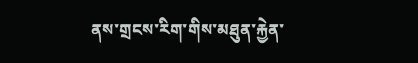ནས་གྲངས་རིག་གིས་མཐུན་རྐྱེན་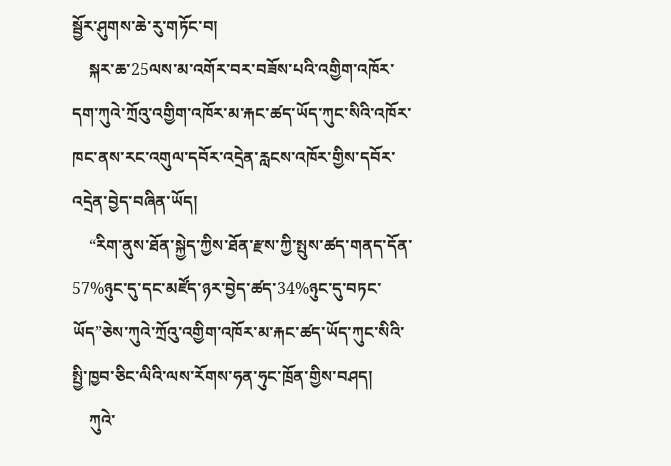སྦྱོར་ཤུགས་ཆེ་རུ་གཏོང་བ།
    སྐར་ཆ་25ལས་མ་འགོར་བར་བཟོས་པའི་འགྱིག་འཁོར་དག་ཀུའེ་ཀྲོའུ་འགྱིག་འཁོར་མ་རྐང་ཚད་ཡོད་ཀུང་སིའི་འཁོར་ཁང་ནས་རང་འགུལ་དབོར་འདྲེན་རླངས་འཁོར་གྱིས་དབོར་འདྲེན་བྱེད་བཞིན་ཡོད།
    “རིག་ནུས་ཐོན་སྐྱེད་ཀྱིས་ཐོན་རྫས་ཀྱི་སྤུས་ཚད་གནད་དོན་57%ཉུང་དུ་དང་མཛོད་ཉར་བྱེད་ཚད་34%ཉུང་དུ་བཏང་ཡོད”ཅེས་ཀུའེ་ཀྲོའུ་འགྱིག་འཁོར་མ་རྐང་ཚད་ཡོད་ཀུང་སིའི་སྤྱི་ཁྱབ་ཅིང་ལིའི་ལས་རོགས་ཧན་ཧུང་ཁྲོན་གྱིས་བཤད།
    ཀུའེ་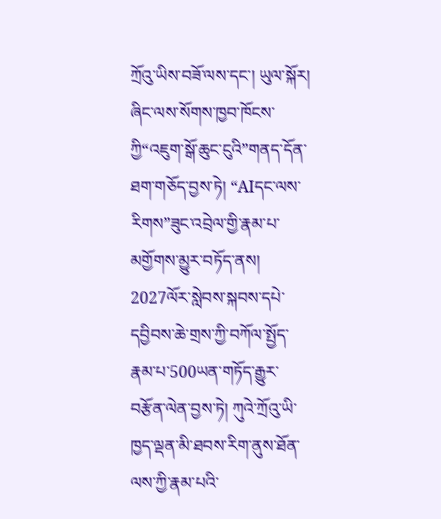ཀྲོའུ་ཡིས་བཟོ་ལས་དང་། ཡུལ་སྐོར། ཞིང་ལས་སོགས་ཁྱབ་ཁོངས་ཀྱི“འཇུག་སྒོ་ཆུང་ངུའི”གནད་དོན་ཐག་གཅོད་བྱས་ཏེ། “AIདང་ལས་རིགས”ཟུང་འབྲེལ་གྱི་རྣམ་པ་མགྱོགས་མྱུར་བཏོད་ནས། 2027ལོར་སླེབས་སྐབས་དཔེ་དབྱིབས་ཆེ་གྲས་ཀྱི་བཀོལ་སྤྱོད་རྣམ་པ་500ཡན་གཏོད་རྒྱུར་བརྩོན་ལེན་བྱས་ཏེ། ཀུའེ་ཀྲོའུ་ཡི་ཁྱད་ལྡན་མི་ཐབས་རིག་ནུས་ཐོན་ལས་ཀྱི་རྣམ་པའི་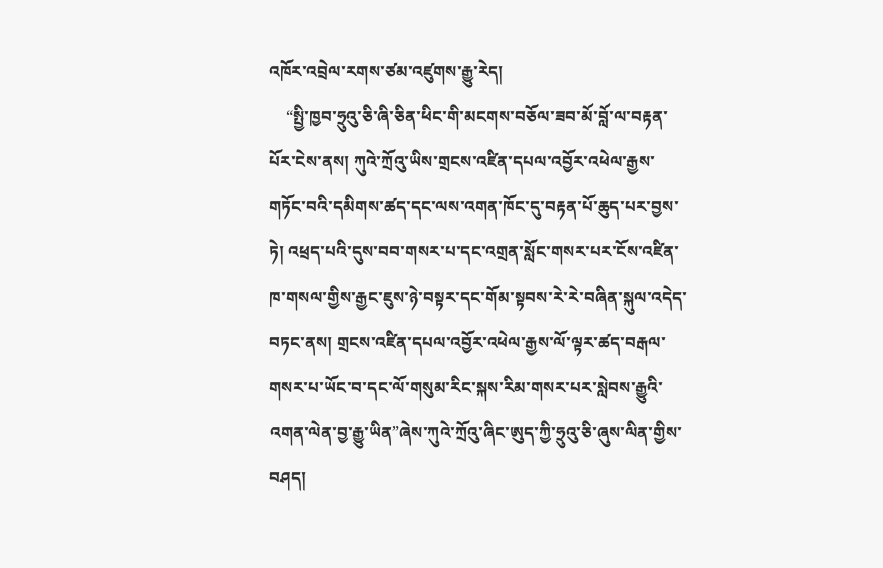འཁོར་འབྲེལ་རགས་ཙམ་འཛུགས་རྒྱུ་རེད།
    “སྤྱི་ཁྱབ་ཧྲུའུ་ཅི་ཞི་ཅིན་ཕིང་གི་མངགས་བཅོལ་ཟབ་མོ་བློ་ལ་བརྟན་པོར་ངེས་ནས། ཀུའེ་ཀྲོའུ་ཡིས་གྲངས་འཛིན་དཔལ་འབྱོར་འཕེལ་རྒྱས་གཏོང་བའི་དམིགས་ཚད་དང་ལས་འགན་ཁོང་དུ་བརྟན་པོ་ཆུད་པར་བྱས་ཏེ། འཕྲད་པའི་དུས་བབ་གསར་པ་དང་འགྲན་སློང་གསར་པར་ངོས་འཛིན་ཁ་གསལ་གྱིས་རྒྱང་ཇུས་ཉེ་བསྟར་དང་གོམ་སྟབས་རེ་རེ་བཞིན་སྐུལ་འདེད་བཏང་ནས། གྲངས་འཛིན་དཔལ་འབྱོར་འཕེལ་རྒྱས་ལོ་ལྟར་ཚད་བརྒལ་གསར་པ་ཡོང་བ་དང་ལོ་གསུམ་རིང་སྐས་རིམ་གསར་པར་སླེབས་རྒྱུའི་འགན་ལེན་བྱ་རྒྱུ་ཡིན”ཞེས་ཀུའེ་ཀྲོའུ་ཞིང་ཨུད་ཀྱི་ཧྲུའུ་ཅི་ཞུས་ལིན་གྱིས་བཤད།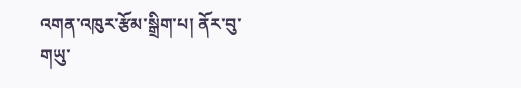འགན་འཁུར་རྩོམ་སྒྲིག་པ། ནོར་བུ་གཡུ་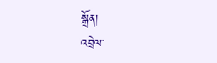སྒྲོན།
འབྲེལ་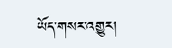ཡོད་གསར་འགྱུར།